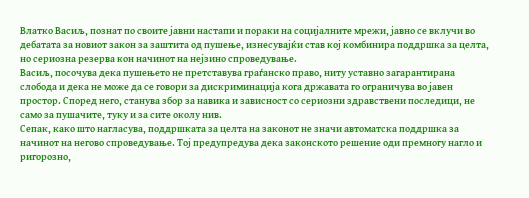Влатко Васиљ, познат по своите јавни настапи и пораки на социјалните мрежи, јавно се вклучи во дебатата за новиот закон за заштита од пушење, изнесувајќи став кој комбинира поддршка за целта, но сериозна резерва кон начинот на нејзино спроведување.
Васиљ, посочува дека пушењето не претставува граѓанско право, ниту уставно загарантирана слобода и дека не може да се говори за дискриминација кога државата го ограничува во јавен простор. Според него, станува збор за навика и зависност со сериозни здравствени последици, не само за пушачите, туку и за сите околу нив.
Сепак, како што нагласува, поддршката за целта на законот не значи автоматска поддршка за начинот на негово спроведување. Тој предупредува дека законското решение оди премногу нагло и ригорозно,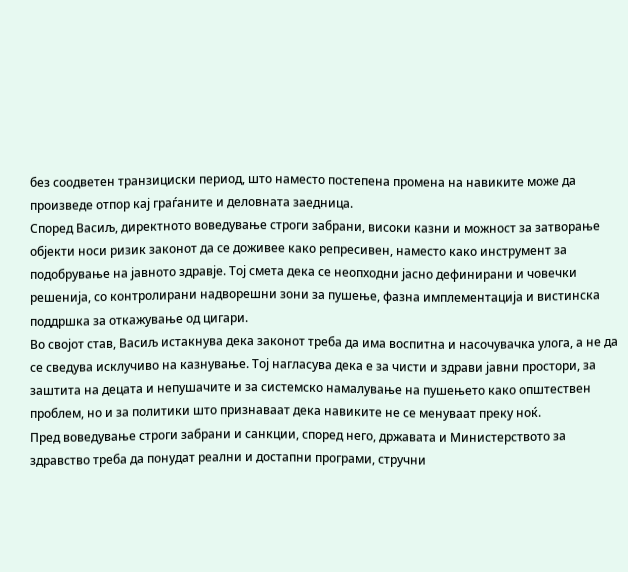без соодветен транзициски период, што наместо постепена промена на навиките може да произведе отпор кај граѓаните и деловната заедница.
Според Васиљ, директното воведување строги забрани, високи казни и можност за затворање објекти носи ризик законот да се доживее како репресивен, наместо како инструмент за подобрување на јавното здравје. Тој смета дека се неопходни јасно дефинирани и човечки решенија, со контролирани надворешни зони за пушење, фазна имплементација и вистинска поддршка за откажување од цигари.
Во својот став, Васиљ истакнува дека законот треба да има воспитна и насочувачка улога, а не да се сведува исклучиво на казнување. Тој нагласува дека е за чисти и здрави јавни простори, за заштита на децата и непушачите и за системско намалување на пушењето како општествен проблем, но и за политики што признаваат дека навиките не се менуваат преку ноќ.
Пред воведување строги забрани и санкции, според него, државата и Министерството за здравство треба да понудат реални и достапни програми, стручни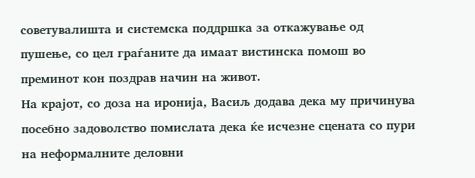советувалишта и системска поддршка за откажување од пушење, со цел граѓаните да имаат вистинска помош во преминот кон поздрав начин на живот.
На крајот, со доза на иронија, Васиљ додава дека му причинува посебно задоволство помислата дека ќе исчезне сцената со пури на неформалните деловни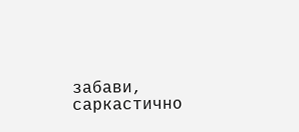забави, саркастично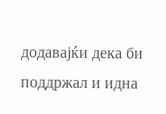додавајќи дека би поддржал и идна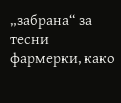„забрана“ за тесни фармерки, како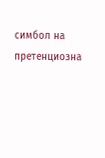симбол на претенциозна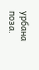урбана поза.